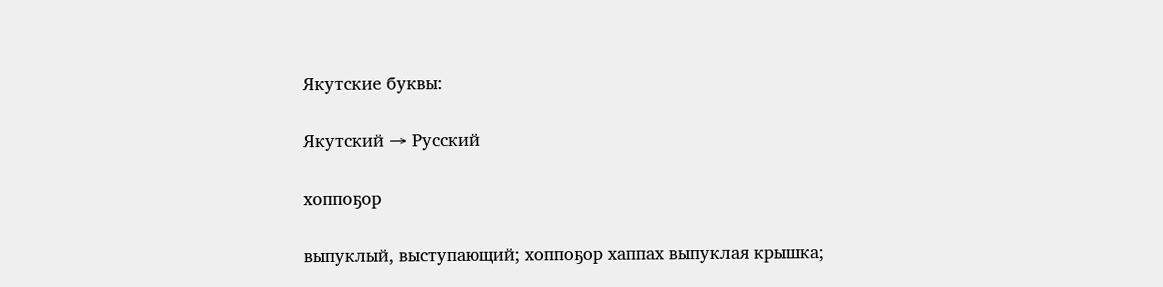Якутские буквы:

Якутский → Русский

хоппоҕор

выпуклый, выступающий; хоппоҕор хаппах выпуклая крышка;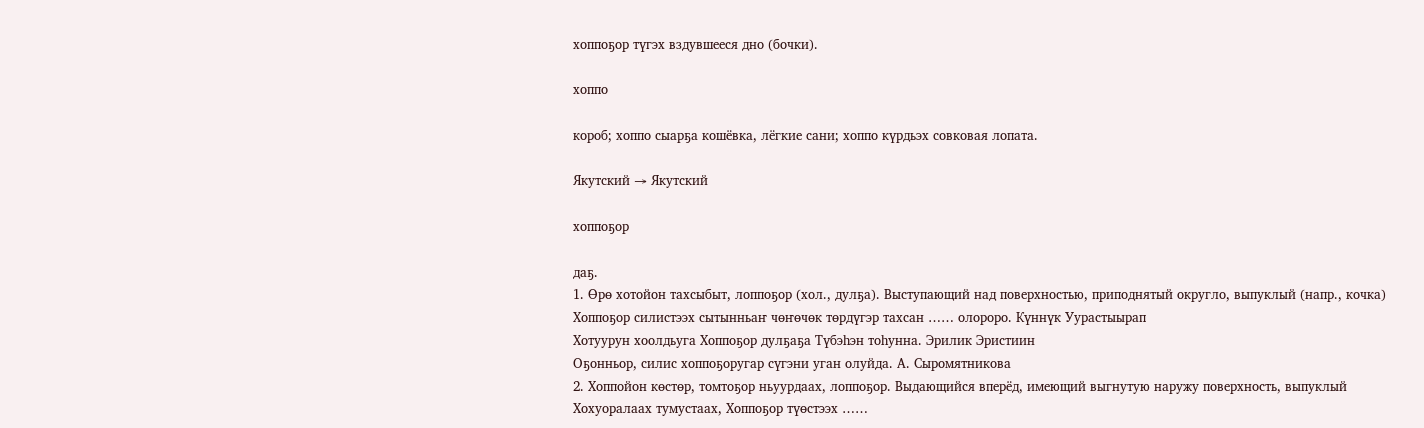хоппоҕор түгэх вздувшееся дно (бочки).

хоппо

короб; хоппо сыарҕа кошёвка, лёгкие сани; хоппо күрдьэх совковая лопата.

Якутский → Якутский

хоппоҕор

даҕ.
1. Өрө хотойон тахсыбыт, лоппоҕор (хол., дулҕа). Выступающий над поверхностью, приподнятый округло, выпуклый (напр., кочка)
Хоппоҕор силистээх сытынньаҥ чөҥөчөк төрдүгэр тахсан …… олороро. Күннүк Уурастыырап
Хотуурун хоолдьуга Хоппоҕор дулҕаҕа Түбэһэн тоһунна. Эрилик Эристиин
Оҕонньор, силис хоппоҕоругар сүгэни уган олуйда. А. Сыромятникова
2. Хоппойон көстөр, томтоҕор ньуурдаах, лоппоҕор. Выдающийся вперёд, имеющий выгнутую наружу поверхность, выпуклый
Хохуоралаах тумустаах, Хоппоҕор түөстээх ……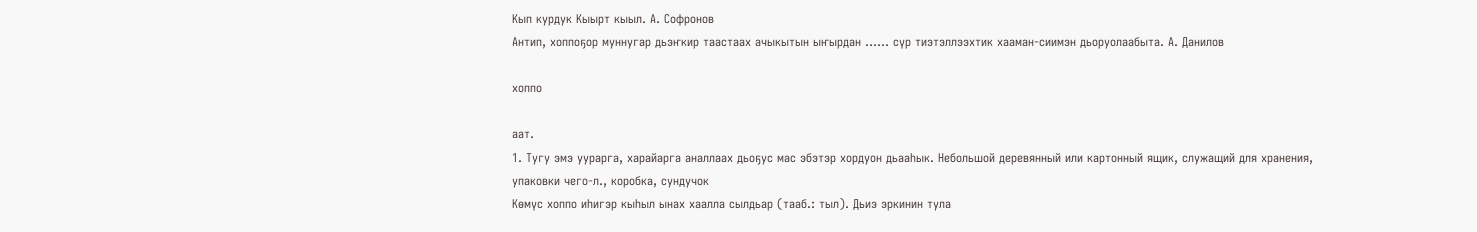Кып курдук Кыырт кыыл. А. Софронов
Антип, хоппоҕор муннугар дьэҥкир таастаах ачыкытын ыҥырдан …… сүр тиэтэллээхтик хааман-сиимэн дьоруолаабыта. А. Данилов

хоппо

аат.
1. Тугу эмэ уурарга, харайарга аналлаах дьоҕус мас эбэтэр хордуон дьааһык. Небольшой деревянный или картонный ящик, служащий для хранения, упаковки чего-л., коробка, сундучок
Көмүс хоппо иһигэр кыһыл ынах хаалла сылдьар (тааб.: тыл). Дьиэ эркинин тула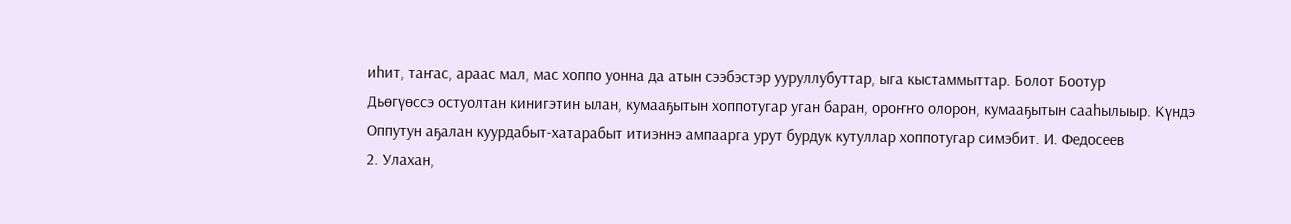иһит, таҥас, араас мал, мас хоппо уонна да атын сээбэстэр ууруллубуттар, ыга кыстаммыттар. Болот Боотур
Дьөгүөссэ остуолтан кинигэтин ылан, кумааҕытын хоппотугар уган баран, ороҥҥо олорон, кумааҕытын сааһылыыр. Күндэ
Оппутун аҕалан куурдабыт-хатарабыт итиэннэ ампаарга урут бурдук кутуллар хоппотугар симэбит. И. Федосеев
2. Улахан,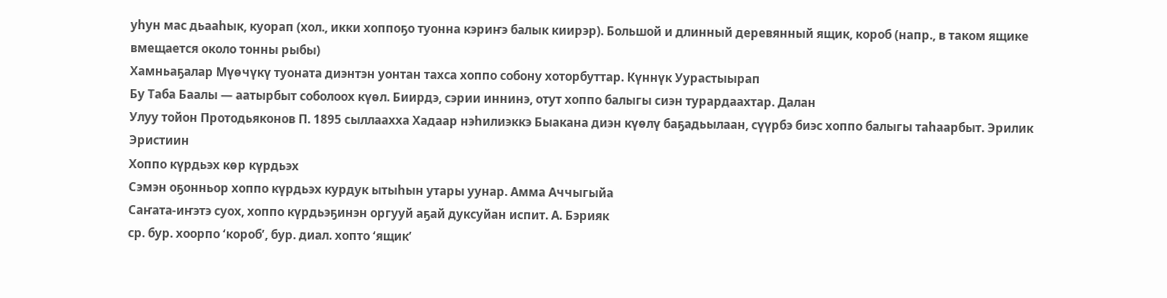уһун мас дьааһык, куорап (хол., икки хоппоҕо туонна кэриҥэ балык киирэр). Большой и длинный деревянный ящик, короб (напр., в таком ящике вмещается около тонны рыбы)
Хамньаҕалар Мүөчүкү туоната диэнтэн уонтан тахса хоппо собону хоторбуттар. Күннүк Уурастыырап
Бу Таба Баалы — аатырбыт соболоох күөл. Биирдэ, сэрии иннинэ, отут хоппо балыгы сиэн турардаахтар. Далан
Улуу тойон Протодьяконов П. 1895 сыллаахха Хадаар нэһилиэккэ Быакана диэн күөлү баҕадьылаан, сүүрбэ биэс хоппо балыгы таһаарбыт. Эрилик Эристиин
Хоппо күрдьэх көр күрдьэх
Сэмэн оҕонньор хоппо күрдьэх курдук ытыһын утары уунар. Амма Аччыгыйа
Саҥата-иҥэтэ суох, хоппо күрдьэҕинэн оргууй аҕай дуксуйан испит. А. Бэрияк
ср. бур. хоорпо ‘короб’, бур. диал. хопто ‘ящик’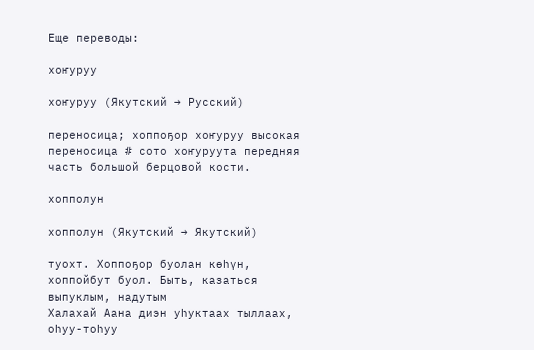Еще переводы:

хоҥуруу

хоҥуруу (Якутский → Русский)

переносица; хоппоҕор хоҥуруу высокая переносица # сото хоҥуруута передняя часть большой берцовой кости.

хопполун

хопполун (Якутский → Якутский)

туохт. Хоппоҕор буолан көһүн, хоппойбут буол. Быть, казаться выпуклым, надутым
Халахай Аана диэн уһуктаах тыллаах, оһуу-тоһуу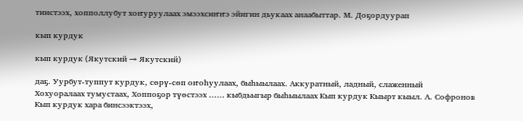тиистээх, хопполлубут хоҥуруулаах эмээхсиҥҥэ эйигин дьукаах анаабыттар. М. Доҕордуурап

кып курдук

кып курдук (Якутский → Якутский)

даҕ. Уурбут-туппут курдук, сөрү-сөп оҥоһуулаах, быһыылаах. Аккуратный, ладный, слаженный
Хохуоралаах тумустаах, Хоппоҕор түөстээх …… кыбдьыгыр быһыылаах Кып курдук Кыырт кыыл. А. Софронов
Кып курдук хара бинсээктээх,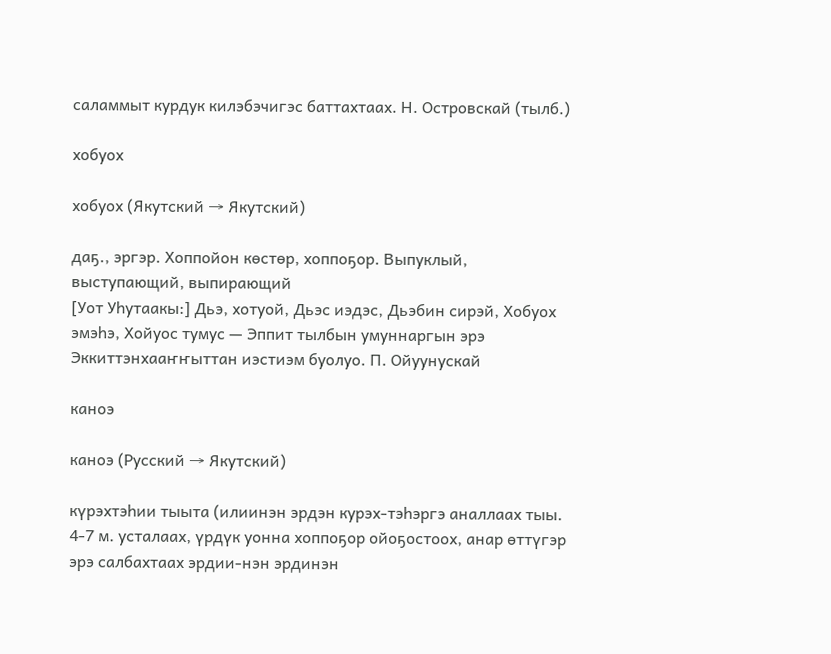саламмыт курдук килэбэчигэс баттахтаах. Н. Островскай (тылб.)

хобуох

хобуох (Якутский → Якутский)

даҕ., эргэр. Хоппойон көстөр, хоппоҕор. Выпуклый, выступающий, выпирающий
[Уот Уһутаакы:] Дьэ, хотуой, Дьэс иэдэс, Дьэбин сирэй, Хобуох эмэһэ, Хойуос тумус — Эппит тылбын умуннаргын эрэ Эккиттэнхааҥҥыттан иэстиэм буолуо. П. Ойуунускай

каноэ

каноэ (Русский → Якутский)

күрэхтэһии тыыта (илиинэн эрдэн курэх-тэһэргэ аналлаах тыы. 4-7 м. усталаах, үрдүк уонна хоппоҕор ойоҕостоох, анар өттүгэр эрэ салбахтаах эрдии-нэн эрдинэн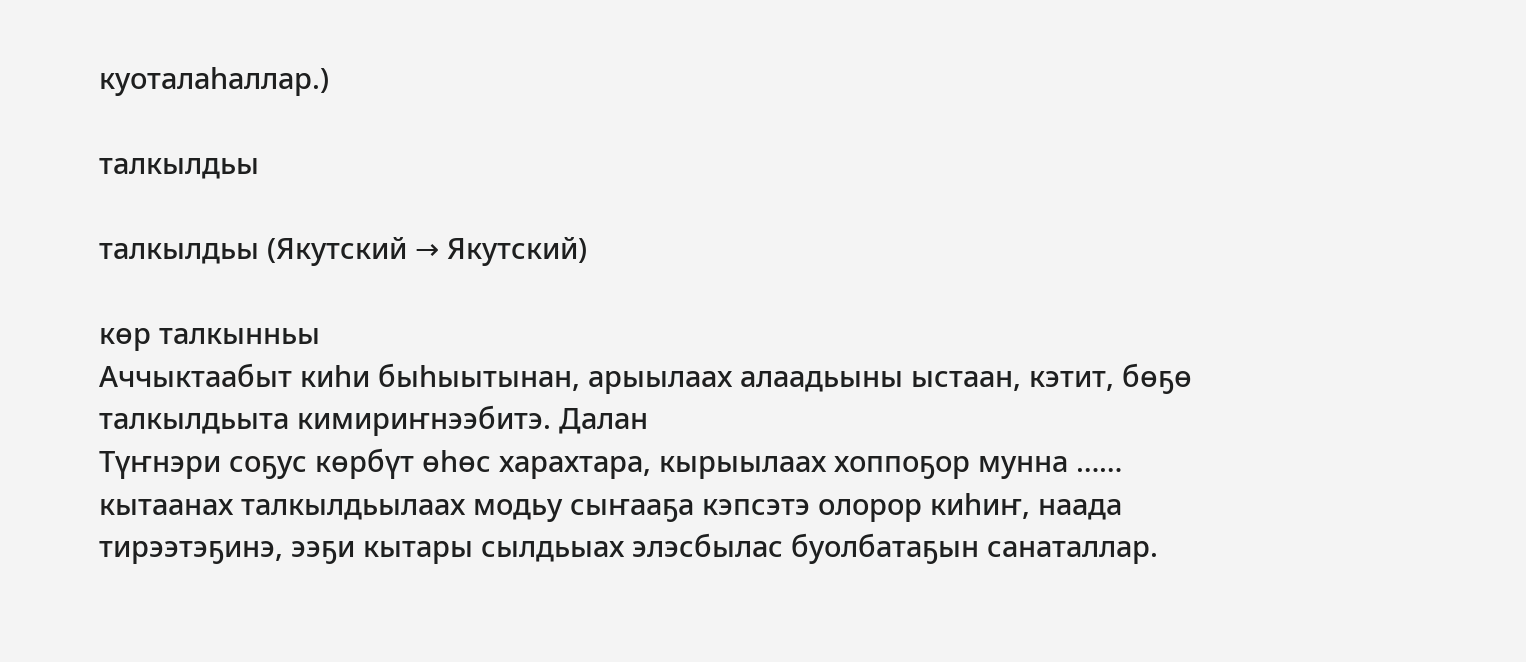куоталаһаллар.)

талкылдьы

талкылдьы (Якутский → Якутский)

көр талкынньы
Аччыктаабыт киһи быһыытынан, арыылаах алаадьыны ыстаан, кэтит, бөҕө талкылдьыта кимириҥнээбитэ. Далан
Түҥнэри соҕус көрбүт өһөс харахтара, кырыылаах хоппоҕор мунна …… кытаанах талкылдьылаах модьу сыҥааҕа кэпсэтэ олорор киһиҥ, наада тирээтэҕинэ, ээҕи кытары сылдьыах элэсбылас буолбатаҕын санаталлар.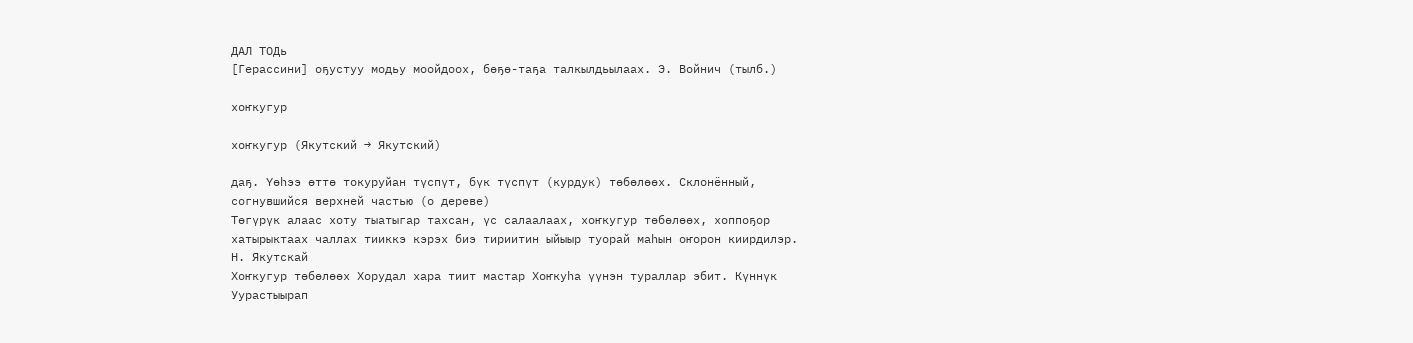ДАЛ ТОДь
[Герассини] оҕустуу модьу моойдоох, бөҕө-таҕа талкылдьылаах. Э. Войнич (тылб.)

хоҥкугур

хоҥкугур (Якутский → Якутский)

даҕ. Үөһээ өттө токуруйан түспүт, бүк түспүт (курдук) төбөлөөх. Склонённый, согнувшийся верхней частью (о дереве)
Төгүрүк алаас хоту тыатыгар тахсан, үс салаалаах, хоҥкугур төбөлөөх, хоппоҕор хатырыктаах чаллах тииккэ кэрэх биэ тириитин ыйыыр туорай маһын оҥорон киирдилэр. Н. Якутскай
Хоҥкугур төбөлөөх Хорудал хара тиит мастар Хоҥкуһа үүнэн тураллар эбит. Күннүк Уурастыырап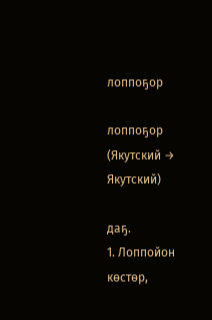лоппоҕор

лоппоҕор (Якутский → Якутский)

даҕ.
1. Лоппойон көстөр,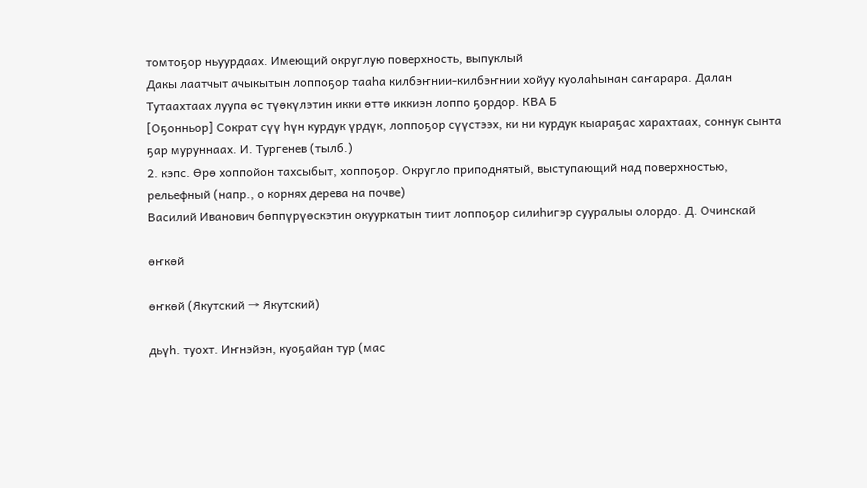томтоҕор ньуурдаах. Имеющий округлую поверхность, выпуклый
Дакы лаатчыт ачыкытын лоппоҕор тааһа килбэҥнии-килбэҥнии хойуу куолаһынан саҥарара. Далан
Тутаахтаах луупа өс түөкүлэтин икки өттө иккиэн лоппо ҕордор. КВА Б
[Оҕонньор] Сократ сүү һүн курдук үрдүк, лоппоҕор сүүстээх, ки ни курдук кыараҕас харахтаах, соннук сынта ҕар муруннаах. И. Тургенев (тылб.)
2. кэпс. Өрө хоппойон тахсыбыт, хоппоҕор. Округло приподнятый, выступающий над поверхностью, рельефный (напр., о корнях дерева на почве)
Василий Иванович бөппүрүөскэтин окууркатын тиит лоппоҕор силиһигэр сууралыы олордо. Д. Очинскай

өҥкөй

өҥкөй (Якутский → Якутский)

дьүһ. туохт. Иҥнэйэн, куоҕайан тур (мас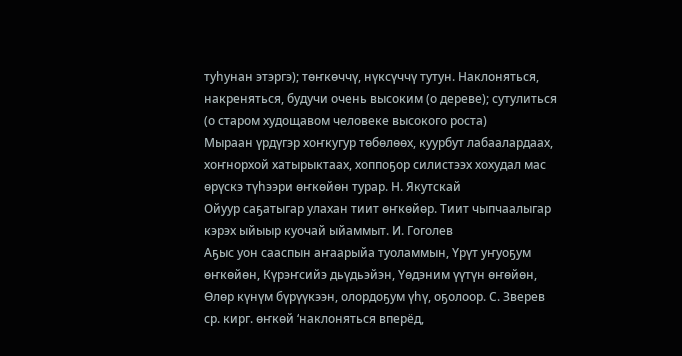туһунан этэргэ); төҥкөччү, нүксүччү тутун. Наклоняться, накреняться, будучи очень высоким (о дереве); сутулиться (о старом худощавом человеке высокого роста)
Мыраан үрдүгэр хоҥкугур төбөлөөх, куурбут лабаалардаах, хоҥнорхой хатырыктаах, хоппоҕор силистээх хохудал мас өрүскэ түһээри өҥкөйөн турар. Н. Якутскай
Ойуур саҕатыгар улахан тиит өҥкөйөр. Тиит чыпчаалыгар кэрэх ыйыыр куочай ыйаммыт. И. Гоголев
Аҕыс уон сааспын аҥаарыйа туоламмын, Үрүт уҥуоҕум өҥкөйөн, Күрэҥсийэ дьүдьэйэн, Үөдэним үүтүн өҥөйөн, Өлөр күнүм бүрүүкээн, олордоҕум үһү, оҕолоор. С. Зверев
ср. кирг. өҥкөй ‘наклоняться вперёд,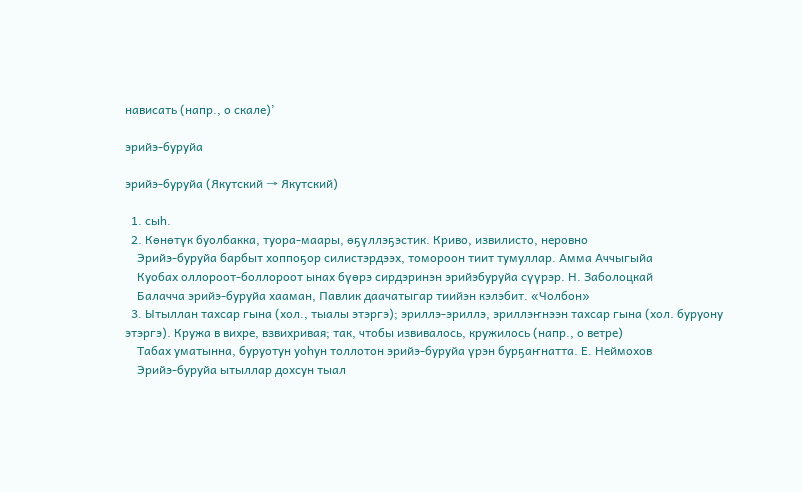нависать (напр., о скале)’

эрийэ-буруйа

эрийэ-буруйа (Якутский → Якутский)

  1. сыһ.
  2. Көнөтүк буолбакка, туора-маары, өҕүллэҕэстик. Криво, извилисто, неровно
    Эрийэ-буруйа барбыт хоппоҕор силистэрдээх, томороон тиит тумуллар. Амма Аччыгыйа
    Куобах оллороот-боллороот ынах бүөрэ сирдэринэн эрийэбуруйа сүүрэр. Н. Заболоцкай
    Балачча эрийэ-буруйа хааман, Павлик даачатыгар тиийэн кэлэбит. «Чолбон»
  3. Ытыллан тахсар гына (хол., тыалы этэргэ); эриллэ-эриллэ, эриллэҥнээн тахсар гына (хол. буруону этэргэ). Кружа в вихре, взвихривая; так, чтобы извивалось, кружилось (напр., о ветре)
    Табах уматынна, буруотун уоһун толлотон эрийэ-буруйа үрэн бурҕаҥнатта. Е. Неймохов
    Эрийэ-буруйа ытыллар дохсун тыал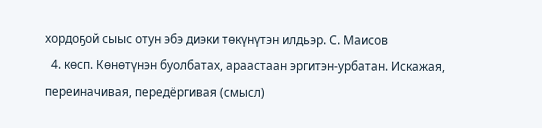хордоҕой сыыс отун эбэ диэки төкүнүтэн илдьэр. С. Маисов
  4. көсп. Көнөтүнэн буолбатах, араастаан эргитэн-урбатан. Искажая, переиначивая, передёргивая (смысл)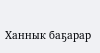Ханнык баҕарар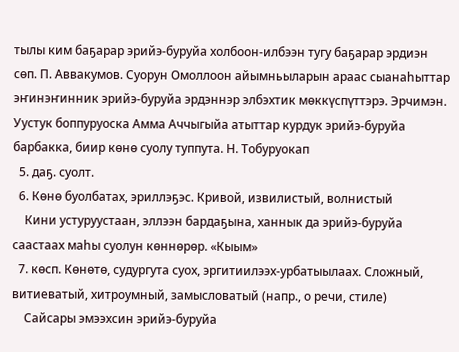тылы ким баҕарар эрийэ-буруйа холбоон-илбээн тугу баҕарар эрдиэн сөп. П. Аввакумов. Суорун Омоллоон айымньыларын араас сыанаһыттар эҥинэҥинник эрийэ-буруйа эрдэннэр элбэхтик мөккүспүттэрэ. Эрчимэн. Уустук боппуруоска Амма Аччыгыйа атыттар курдук эрийэ-буруйа барбакка, биир көнө суолу туппута. Н. Тобуруокап
  5. даҕ. суолт.
  6. Көнө буолбатах, эриллэҕэс. Кривой, извилистый, волнистый
    Кини устуруустаан, эллээн бардаҕына, ханнык да эрийэ-буруйа саастаах маһы суолун көннөрөр. «Кыым»
  7. көсп. Көнөтө, судургута суох, эргитиилээх-урбатыылаах. Сложный, витиеватый, хитроумный, замысловатый (напр., о речи, стиле)
    Сайсары эмээхсин эрийэ-буруйа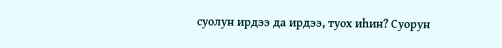суолун ирдээ да ирдээ, туох иһин? Суорун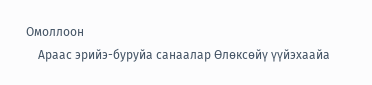Омоллоон
    Араас эрийэ-буруйа санаалар Өлөксөйү үүйэхаайа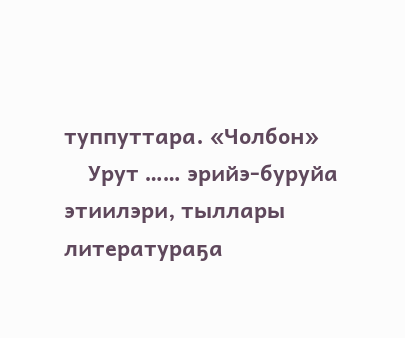туппуттара. «Чолбон»
    Урут …… эрийэ-буруйа этиилэри, тыллары литератураҕа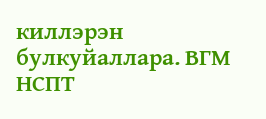киллэрэн булкуйаллара. ВГМ НСПТ